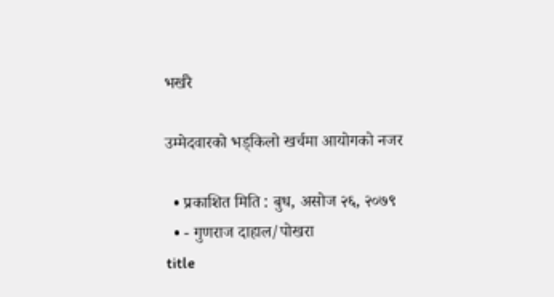भर्खरै

उम्मेदवारको भड्किलो खर्चमा आयोगको नजर

  • प्रकाशित मिति : बुध, असोज २६, २०७९
  • - गुणराज दाहाल/पोखरा
title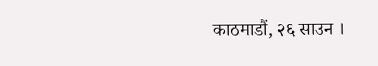काठमाडौं, २६ साउन ।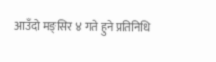आउँदो मङ्सिर ४ गते हुने प्रतिनिधि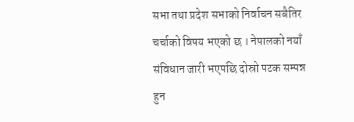सभा तथा प्रदेश सभाको निर्वाचन सबैतिर चर्चाको विषय भएको छ । नेपालको नयाँ संविधान जारी भएपछि दोस्रो पटक सम्पन्न हुन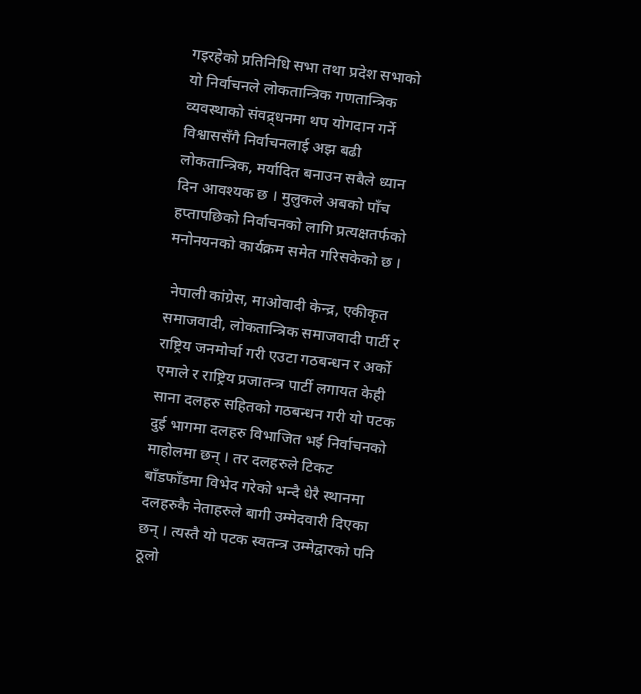गइरहेको प्रतिनिधि सभा तथा प्रदेश सभाको यो निर्वाचनले लोकतान्त्रिक गणतान्त्रिक व्यवस्थाको संवद्र्धनमा थप योगदान गर्ने विश्वाससँगै निर्वाचनलाई अझ बढी लोकतान्त्रिक, मर्यादित बनाउन सबैले ध्यान दिन आवश्यक छ । मुलुकले अबको पाँच हप्तापछिको निर्वाचनको लागि प्रत्यक्षतर्फको मनोनयनको कार्यक्रम समेत गरिसकेको छ ।

 नेपाली कांग्रेस, माओवादी केन्द्र, एकीकृत समाजवादी, लोकतान्त्रिक समाजवादी पार्टी र राष्ट्रिय जनमोर्चा गरी एउटा गठबन्धन र अर्को एमाले र राष्ट्रिय प्रजातन्त्र पार्टी लगायत केही साना दलहरु सहितको गठबन्धन गरी यो पटक दुई भागमा दलहरु विभाजित भई निर्वाचनको माहोलमा छन् । तर दलहरुले टिकट बाँडफाँडमा विभेद गरेको भन्दै धेरै स्थानमा दलहरुकै नेताहरुले बागी उम्मेदवारी दिएका छन् । त्यस्तै यो पटक स्वतन्त्र उम्मेद्वारको पनि ठूलो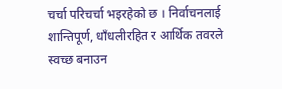चर्चा परिचर्चा भइरहेको छ । निर्वाचनलाई शान्तिपूर्ण, धाँधलीरहित र आर्थिक तवरले स्वच्छ बनाउन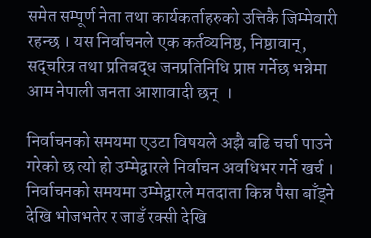समेत सम्पूर्ण नेता तथा कार्यकर्ताहरुको उत्तिकै जिम्मेवारी रहन्छ । यस निर्वाचनले एक कर्तव्यनिष्ठ, निष्ठावान्, सद्चरित्र तथा प्रतिबद्ध जनप्रतिनिधि प्राप्त गर्नेछ भन्नेमा आम नेपाली जनता आशावादी छन्  ।

निर्वाचनको समयमा एउटा विषयले अझै बढि चर्चा पाउने गरेको छ त्यो हो उम्मेद्वारले निर्वाचन अवधिभर गर्ने खर्च । निर्वाचनको समयमा उम्मेद्वारले मतदाता किन्न पैसा बाँड्ने देखि भोजभतेर र जाडँ रक्सी देखि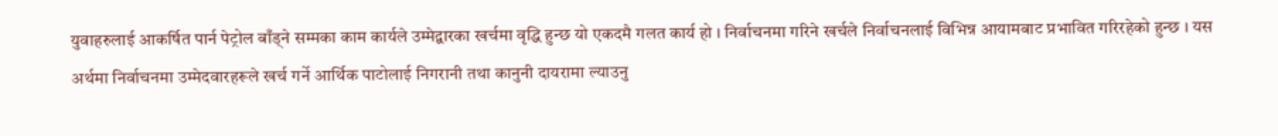युवाहरुलाई आकर्षित पार्न पेट्रोल बाँड्ने सम्मका काम कार्यले उम्मेद्वारका खर्चमा वृद्धि हुन्छ यो एकदमै गलत कार्य हो । निर्वाचनमा गरिने खर्चले निर्वाचनलाई विभिन्न आयामबाट प्रभावित गरिरहेको हुन्छ । यस अर्थमा निर्वाचनमा उम्मेदवारहरूले खर्च गर्ने आर्थिक पाटोलाई निगरानी तथा कानुनी दायरामा ल्याउनु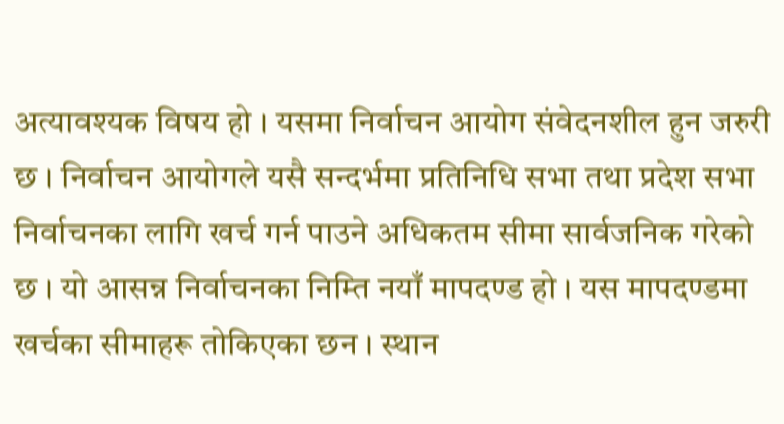अत्यावश्यक विषय हो । यसमा निर्वाचन आयोग संवेदनशील हुन जरुरी छ । निर्वाचन आयोगले यसै सन्दर्भमा प्रतिनिधि सभा तथा प्रदेश सभा निर्वाचनका लागि खर्च गर्न पाउने अधिकतम सीमा सार्वजनिक गरेको छ । यो आसन्न निर्वाचनका निम्ति नयाँ मापदण्ड हो । यस मापदण्डमा खर्चका सीमाहरू तोकिएका छन । स्थान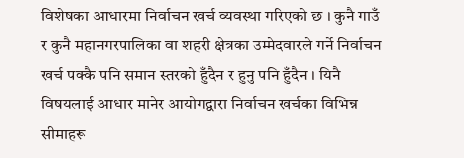विशेषका आधारमा निर्वाचन खर्च व्यवस्था गरिएको छ । कुनै गाउँ र कुनै महानगरपालिका वा शहरी क्षेत्रका उम्मेदवारले गर्ने निर्वाचन खर्च पक्कै पनि समान स्तरको हुँदैन र हुनु पनि हुँदैन । यिनै विषयलाई आधार मानेर आयोगद्वारा निर्वाचन खर्चका विभिन्न सीमाहरू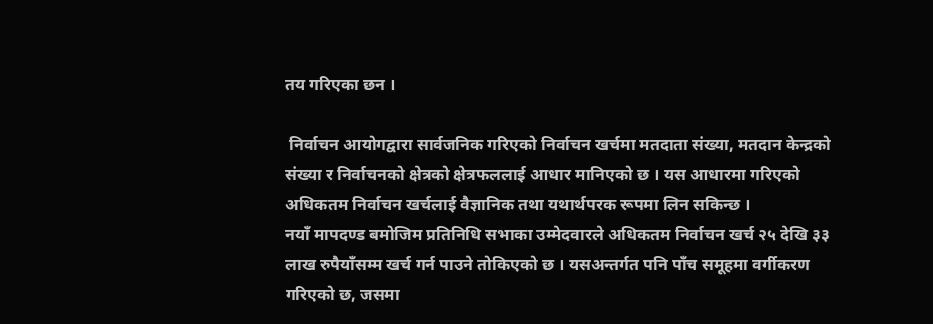तय गरिएका छन ।

 निर्वाचन आयोगद्वारा सार्वजनिक गरिएको निर्वाचन खर्चमा मतदाता संख्या, मतदान केन्द्रको संख्या र निर्वाचनको क्षेत्रको क्षेत्रफललाई आधार मानिएको छ । यस आधारमा गरिएको अधिकतम निर्वाचन खर्चलाई वैज्ञानिक तथा यथार्थपरक रूपमा लिन सकिन्छ ।
नयाँ मापदण्ड बमोजिम प्रतिनिधि सभाका उम्मेदवारले अधिकतम निर्वाचन खर्च २५ देखि ३३ लाख रुपैयाँसम्म खर्च गर्न पाउने तोकिएको छ । यसअन्तर्गत पनि पाँच समूहमा वर्गीकरण गरिएको छ, जसमा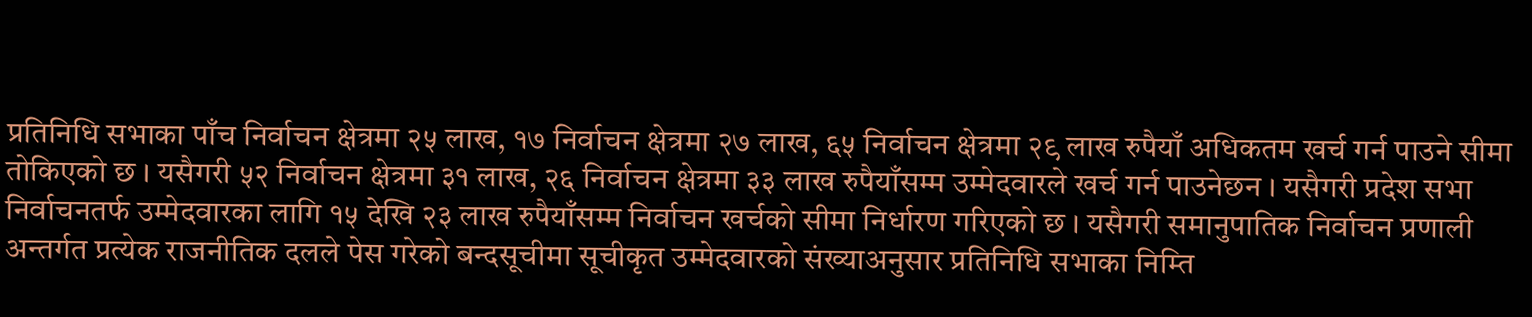प्रतिनिधि सभाका पाँच निर्वाचन क्षेत्रमा २५ लाख, १७ निर्वाचन क्षेत्रमा २७ लाख, ६५ निर्वाचन क्षेत्रमा २९ लाख रुपैयाँ अधिकतम खर्च गर्न पाउने सीमा तोकिएको छ । यसैगरी ५२ निर्वाचन क्षेत्रमा ३१ लाख, २६ निर्वाचन क्षेत्रमा ३३ लाख रुपैयाँसम्म उम्मेदवारले खर्च गर्न पाउनेछन । यसैगरी प्रदेश सभा निर्वाचनतर्फ उम्मेदवारका लागि १५ देखि २३ लाख रुपैयाँसम्म निर्वाचन खर्चको सीमा निर्धारण गरिएको छ । यसैगरी समानुपातिक निर्वाचन प्रणाली अन्तर्गत प्रत्येक राजनीतिक दलले पेस गरेको बन्दसूचीमा सूचीकृत उम्मेदवारको संख्याअनुसार प्रतिनिधि सभाका निम्ति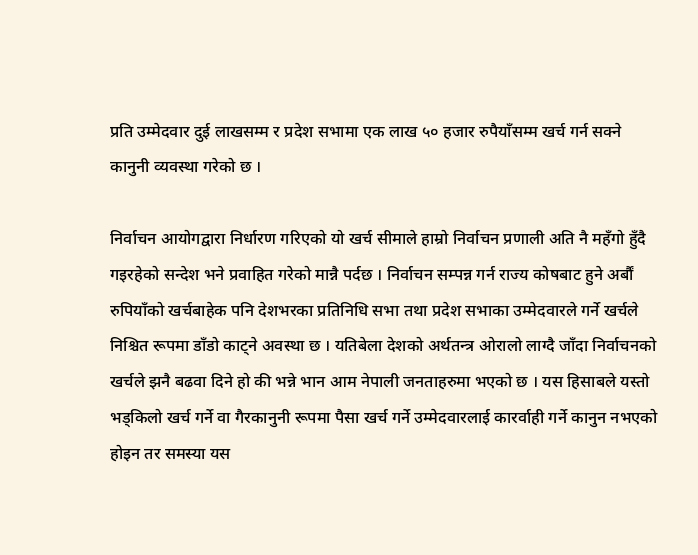प्रति उम्मेदवार दुई लाखसम्म र प्रदेश सभामा एक लाख ५० हजार रुपैयाँसम्म खर्च गर्न सक्ने कानुनी व्यवस्था गरेको छ ।

निर्वाचन आयोगद्वारा निर्धारण गरिएको यो खर्च सीमाले हाम्रो निर्वाचन प्रणाली अति नै महँगो हुँदै गइरहेको सन्देश भने प्रवाहित गरेको मान्नै पर्दछ । निर्वाचन सम्पन्न गर्न राज्य कोषबाट हुने अर्बौं रुपियाँको खर्चबाहेक पनि देशभरका प्रतिनिधि सभा तथा प्रदेश सभाका उम्मेदवारले गर्ने खर्चले निश्चित रूपमा डाँडो काट्ने अवस्था छ । यतिबेला देशको अर्थतन्त्र ओरालो लाग्दै जाँदा निर्वाचनको खर्चले झनै बढवा दिने हो की भन्ने भान आम नेपाली जनताहरुमा भएको छ । यस हिसाबले यस्तो भड्किलो खर्च गर्ने वा गैरकानुनी रूपमा पैसा खर्च गर्ने उम्मेदवारलाई कारर्वाही गर्ने कानुन नभएको होइन तर समस्या यस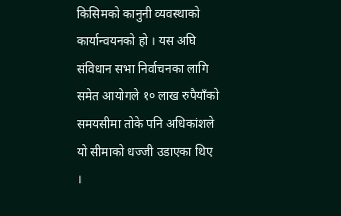किसिमको कानुनी व्यवस्थाको कार्यान्वयनको हो । यस अघि संविधान सभा निर्वाचनका लागि समेत आयोगले १० लाख रुपैयाँको समयसीमा तोके पनि अधिकांशले यो सीमाको धज्जी उडाएका थिए ।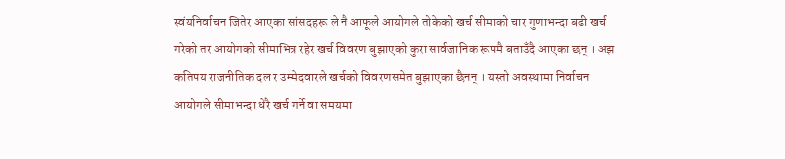स्वंयनिर्वाचन जितेर आएका सांसदहरू ले नै आफूले आयोगले तोकेको खर्च सीमाको चार गुणाभन्दा बढी खर्च गरेको तर आयोगको सीमाभित्र रहेर खर्च विवरण बुझाएको कुरा सार्वजानिक रूपमै बताउँदै आएका छन् । अझ कतिपय राजनीतिक दल र उम्मेदवारले खर्चको विवरणसमेत बुझाएका छैनन् । यस्तो अवस्थामा निर्वाचन आयोगले सीमाभन्दा धेरै खर्च गर्ने वा समयमा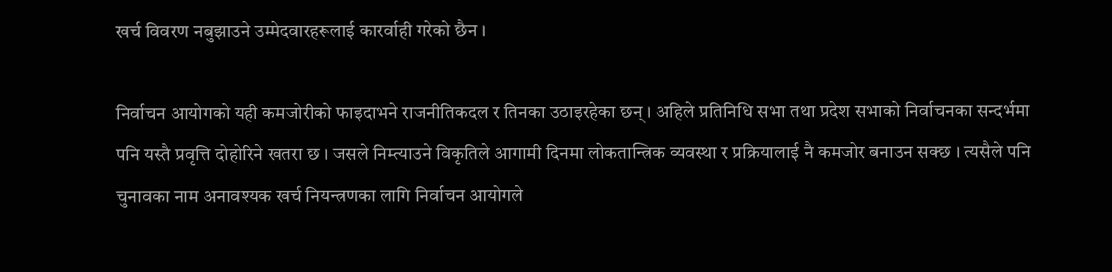खर्च विवरण नबुझाउने उम्मेदवारहरूलाई कारर्वाही गरेको छैन ।

निर्वाचन आयोगको यही कमजोरीको फाइदाभने राजनीतिकदल र तिनका उठाइरहेका छन् । अहिले प्रतिनिधि सभा तथा प्रदेश सभाको निर्वाचनका सन्दर्भमा पनि यस्तै प्रवृत्ति दोहोरिने खतरा छ । जसले निम्त्याउने विकृतिले आगामी दिनमा लोकतान्त्रिक व्यवस्था र प्रक्रियालाई नै कमजोर बनाउन सक्छ । त्यसैले पनि चुनावका नाम अनावश्यक खर्च नियन्त्रणका लागि निर्वाचन आयोगले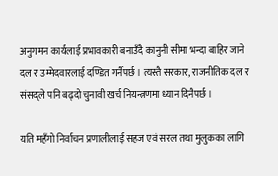अनुगमन कार्यलाई प्रभावकारी बनाउँदै कानुनी सीमा भन्दा बाहिर जाने दल र उम्मेदवारलाई दण्डित गर्नैपर्छ । त्यस्तै सरकार, राजनीतिक दल र संसद्ले पनि बढ्दो चुनावी खर्च नियन्त्रणमा ध्यान दिनैपर्छ ।

यति महँगो निर्वाचन प्रणालीलाई सहज एवं सरल तथा मुलुकका लागि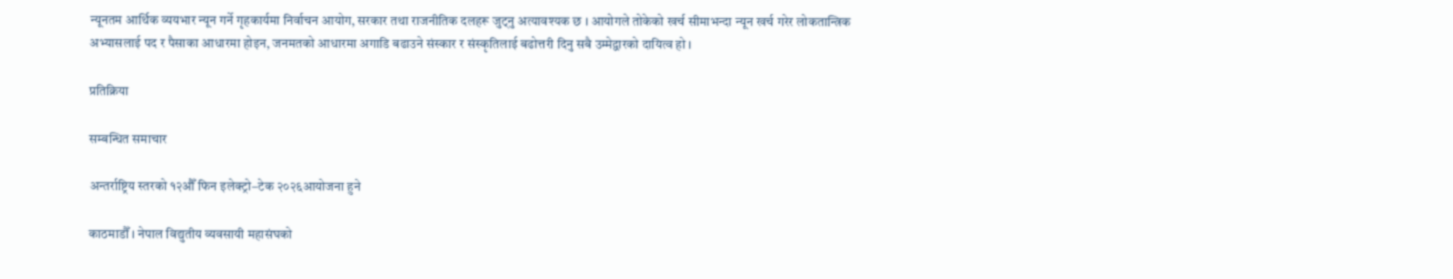न्यूनतम आर्थिक व्ययभार न्यून गर्ने गृहकार्यमा निर्वाचन आयोग, सरकार तथा राजनीतिक दलहरू जुट्नु अत्यावश्यक छ । आयोगले तोकेको खर्च सीमाभन्दा न्यून खर्च गरेर लोकतान्त्रिक अभ्यासलाई पद र पैसाका आधारमा होइन, जनमतको आधारमा अगाडि बढाउने संस्कार र संस्कृतिलाई बढोत्तरी दिनु सबै उम्मेद्वारको दायित्व हो ।

प्रतिक्रिया

सम्बन्धित समाचार

अन्तर्राष्ट्रिय स्तरको १२औँ फिन इलेक्ट्रो–टेक २०२६आयोजना हुने

काठमाडौँ । नेपाल विद्युतीय व्यवसायी महासंघको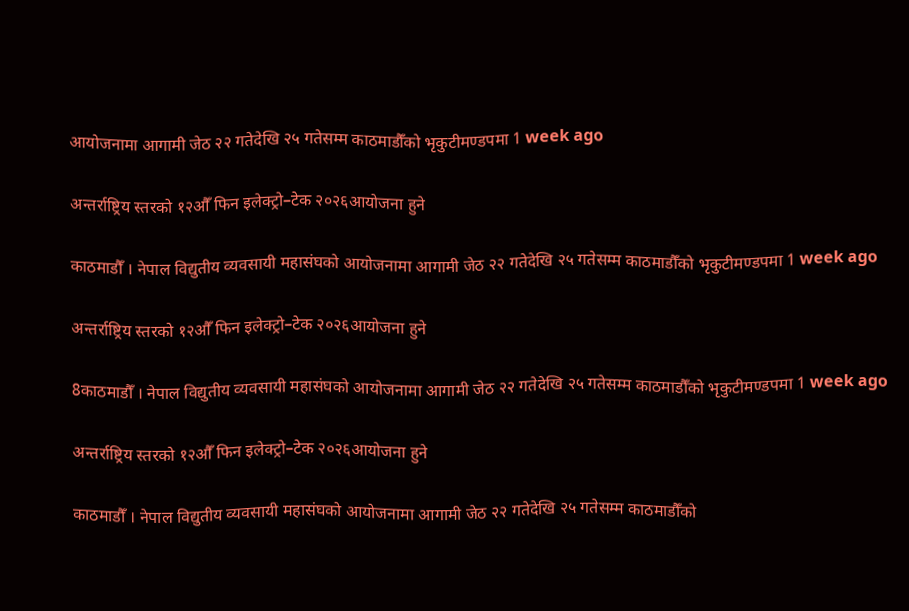आयोजनामा आगामी जेठ २२ गतेदेखि २५ गतेसम्म काठमाडौँको भृकुटीमण्डपमा 1 week ago

अन्तर्राष्ट्रिय स्तरको १२औँ फिन इलेक्ट्रो–टेक २०२६आयोजना हुने

काठमाडौँ । नेपाल विद्युतीय व्यवसायी महासंघको आयोजनामा आगामी जेठ २२ गतेदेखि २५ गतेसम्म काठमाडौँको भृकुटीमण्डपमा 1 week ago

अन्तर्राष्ट्रिय स्तरको १२औँ फिन इलेक्ट्रो–टेक २०२६आयोजना हुने

8काठमाडौँ । नेपाल विद्युतीय व्यवसायी महासंघको आयोजनामा आगामी जेठ २२ गतेदेखि २५ गतेसम्म काठमाडौँको भृकुटीमण्डपमा 1 week ago

अन्तर्राष्ट्रिय स्तरको १२औँ फिन इलेक्ट्रो–टेक २०२६आयोजना हुने

काठमाडौँ । नेपाल विद्युतीय व्यवसायी महासंघको आयोजनामा आगामी जेठ २२ गतेदेखि २५ गतेसम्म काठमाडौँको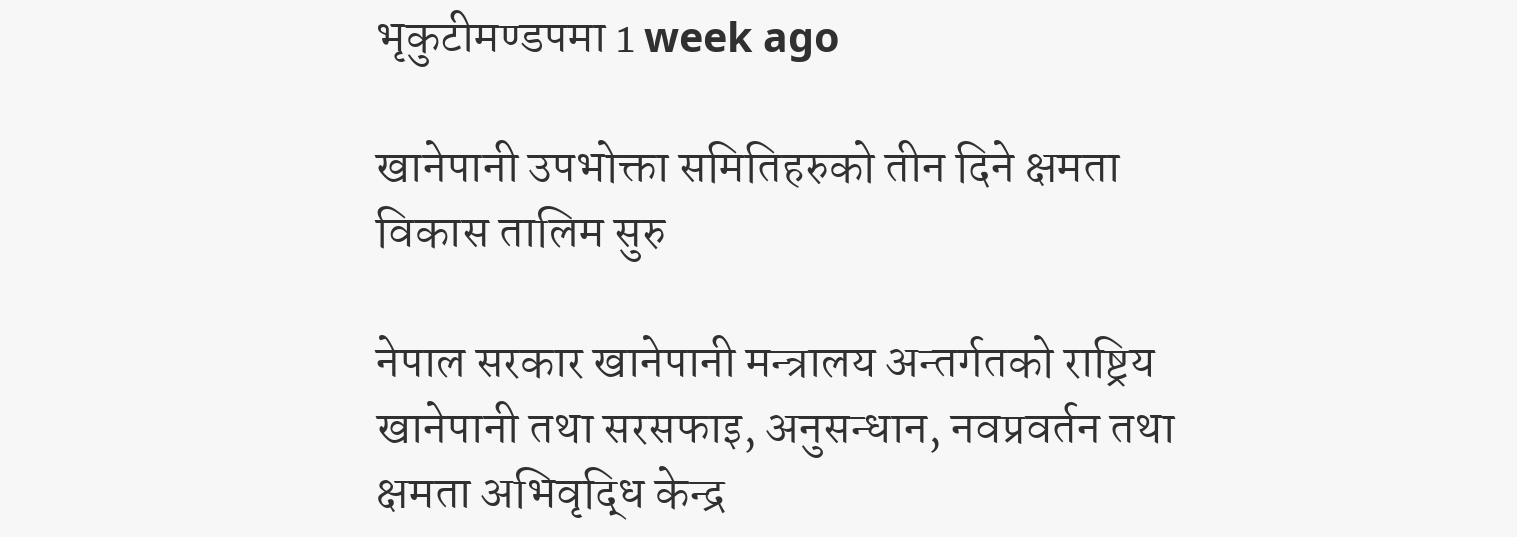भृकुटीमण्डपमा 1 week ago

खानेपानी उपभोक्ता समितिहरुको तीन दिने क्षमता विकास तालिम सुरु

नेपाल सरकार खानेपानी मन्त्रालय अन्तर्गतको राष्ट्रिय खानेपानी तथा सरसफाइ, अनुसन्धान, नवप्रवर्तन तथा क्षमता अभिवृद्धि केन्द्र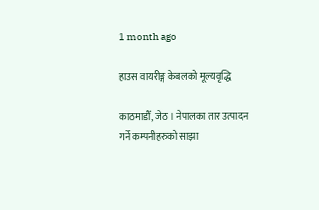1 month ago

हाउस वायरीङ्ग केबलको मूल्यवृद्धि

काठमाडौँ, जेठ । नेपालका तार उत्पादन गर्ने कम्पनीहरुको साझा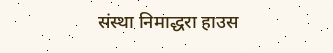संस्था निमाद्धरा हाउस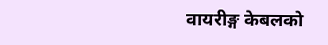वायरीङ्ग केबलको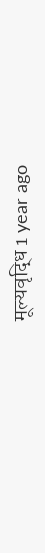मूल्यवृद्धि 1 year ago